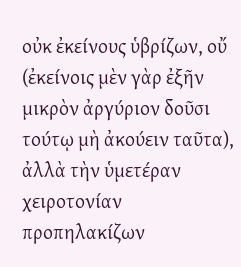οὐκ ἐκείνους ὑβρίζων, οὔ (ἐκείνοις μὲν γὰρ ἐξῆν μικρὸν ἀργύριον δοῦσι τούτῳ μὴ ἀκούειν ταῦτα), ἀλλὰ τὴν ὑμετέραν χειροτονίαν προπηλακίζων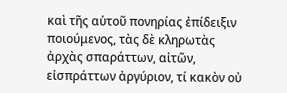καὶ τῆς αὑτοῦ πονηρίας ἐπίδειξιν ποιούμενος, τὰς δὲ κληρωτὰς ἀρχὰς σπαράττων, αἰτῶν, εἰσπράττων ἀργύριον, τί κακὸν οὐ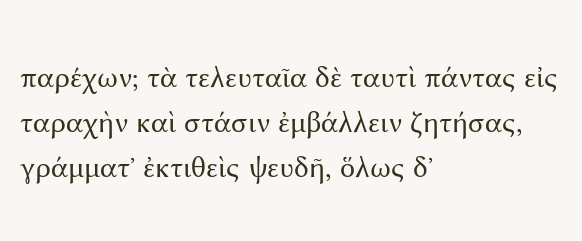παρέχων; τὰ τελευταῖα δὲ ταυτὶ πάντας εἰς ταραχὴν καὶ στάσιν ἐμβάλλειν ζητήσας, γράμματʼ ἐκτιθεὶς ψευδῆ, ὅλως δʼ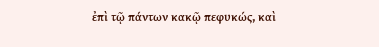ἐπὶ τῷ πάντων κακῷ πεφυκώς, καὶ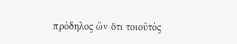πρόδηλος ὢν ὅτι τοιοῦτός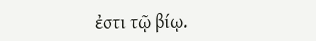ἐστι τῷ βίῳ.